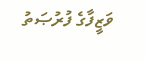ވަޒީފާގެ ފުރުޞަތު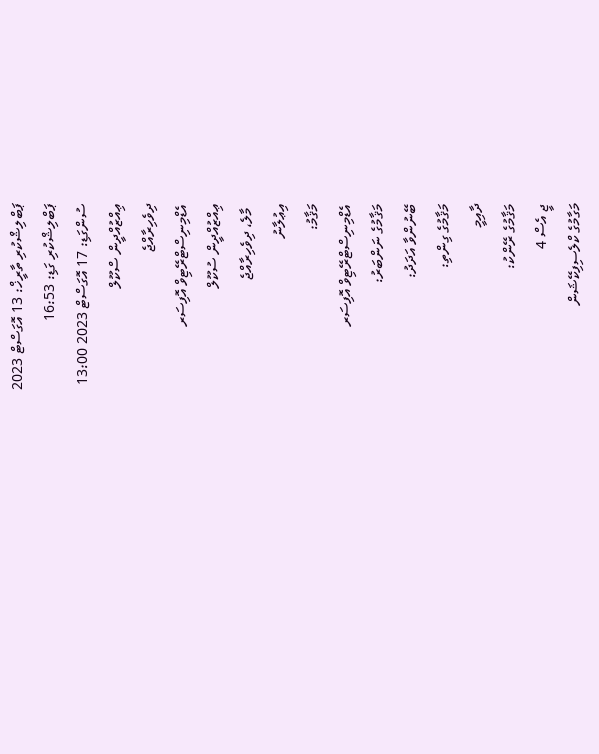ޕަބްލިޝްކުރި ތާރީޚް: 13 އޮގަސްޓް 2023
ޕަބްލިޝްކުރި ގަޑި: 16:53
ސުންގަޑި: 17 އޮގަސްޓް 2023 13:00
ޢިއްޒުއްދީން ސްކޫލް
ދިވެހިރާއްޖެ
އެޑްމިނިސްޓްރޭޓިވް އޮފިސަރ
ޢިއްޒުއްދީން ސުކޫލް
 މާލެ، ދިވެހިރާއްޖެ
އިޢުލާނު
މަޤާމު:
އެޑްމިނިސްޓްރޭޓިވް އޮފިސަރ
މަޤާމުގެ ނަންބަރު:
ބޭނުންވާ އަދަދު:
މަޤާމުގެ ގިންތި:
ދާއިމީ
މަޤާމުގެ ރޭންކު:
ޖީ އެސް 4
މަގާމުގެ ކްލެސިފިކޭޝަން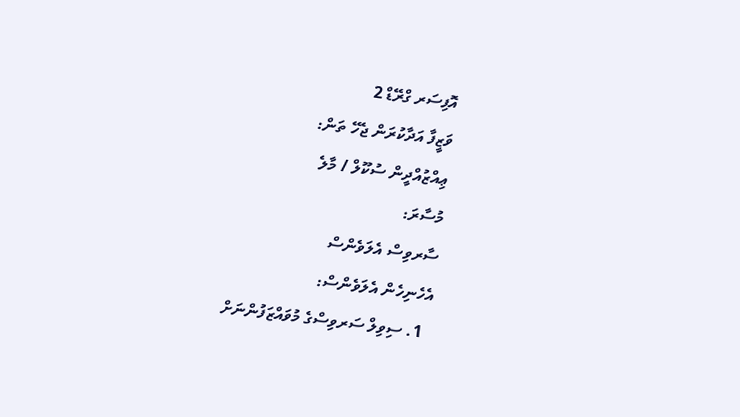އޮފިސަރ ގްރޭޑް 2
ވަޒީފާ އަދާކުރަން ޖެހޭ ތަން:
ޢިއްޒުއްދީން ސުކޫލް / މާލެ
މުސާރަ:
ސާރވިސް އެލަވެންސް
އެހެނިހެން އެލަވެންސް:
  1. ސިވިލް ސަރވިސްގެ މުވައްޒަފުންނަށް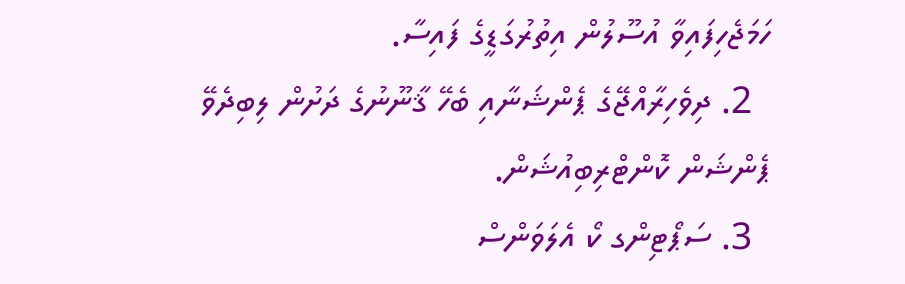ހަމަޖެހިފައިވާ އުސޫލުން އިތުރުގަޑީގެ ފައިސާ.
  2. ދިވެހިރާއްޖޭގެ ޕެންޝަނާއި ބެހޭ ޤާނޫނުގެ ދަށުން ލިބިދެވޭ ޕެންޝަން ކޮންޓްރިބިއުޝަން.
  3. ސަޕޯޓިންގ ކޯ އެލަވަންސް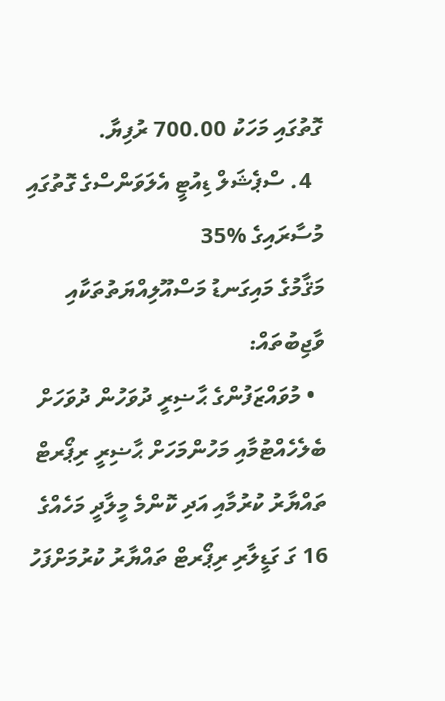ގޮތުގައި މަހަކު 700.00 ރުފިޔާ.
  4. ސްޕެޝަލް ޑިއުޓީ އެލަވަންސްގެ ގޮތުގައި މުސާރައިގެ %35
މަޤާމުގެ މައިގަނޑު މަސްއޫލިއްޔަތުތަކާއި ވާޖިބުތައް:
  • މުވައްޒަފުންގެ ޙާޟިރީ ދުވަހުން ދުވަހަށް ބެލެހެއްޓުމާއި މަހުންމަހަށް ޙާޟިރީ ރިޕޯރޓް ތައްޔާރު ކުރުމާއި އަދި ކޮންމެ މީލާދީ މަހެއްގެ 16 ގަ ގަޑީލާރި ރިޕޯރޓް ތައްޔާރު ކުރުމަށްފަހު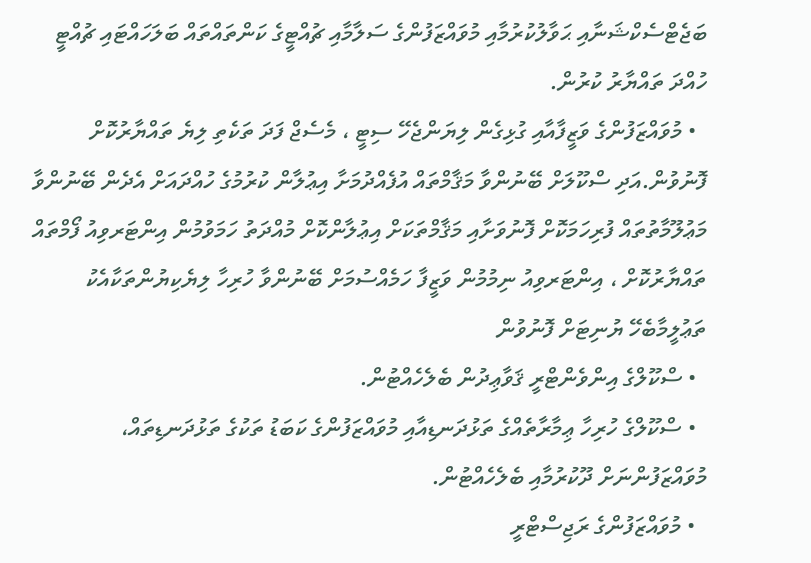ބަޖެޓްސެކްޝަނާއި ޙަވާލުކުރުމާއި މުވައްޒަފުންގެ ސަލާމާއި ޗުއްޓީގެ ކަންތައްތައް ބަލަހައްޓައި ޗުއްޓީ ހުއްދަ ތައްޔާރު ކުރުން.
  • މުވައްޒަފުންގެ ވަޒީފާއާއި ގުޅިގެން ލިޔަންޖެހޭ ސިޓީ ، މެސެޖް ފަދަ ތަކެތި ލިޔެ ތައްޔާރުކޮށް ފޮނުވުން.އަދި ސްކޫލަށް ބޭނުންވާ މަޤާމްތައް އުފެއްދުމަށާ އިޢުލާން ކުރުމުގެ ހުއްދައަށް އެދެން ބޭނުންވާ މަޢުލޫމާތުތައް ފުރިހަމަކޮށް ފޮނުވަށާއި މަޤާމްތަކަށް އިޢުލާންކޮށް މުއްދަތު ހަމަވުމުން އިންޓަރވިއު ފޯމްތައް ތައްޔާރުކޮށް ، އިންޓަރވިއު ނިމުމުން ވަޒީފާ ހަމެއްސުމަށް ބޭނުންވާ ހުރިހާ ލިޔެކިޔުންތަކާއެކު ތަޢުލީމާބެހޭ ޔުނިޓަށް ފޮނުވުން
  • ސްކޫލްގެ އިންވެންޓްރީ ޤަވާޢިދުން ބެލެހެއްޓުން.
  • ސްކޫލްގެ ހުރިހާ ޢިމާރާތެއްގެ ތަޅުދަނޑިއާއި މުވައްޒަފުންގެ ކަބަޑު ތަކުގެ ތަޅުދަނޑިތައް، މުވައްޒަފުންނަށް ދޫކުރުމާއި ބެލެހެއްޓުން.
  • މުވައްޒަފުންގެ ރަޖިސްޓްރީ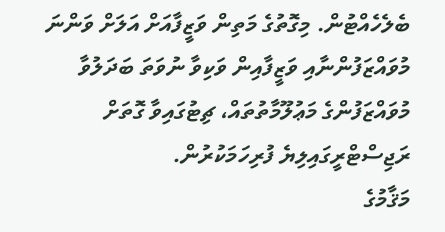ބެލެހެއްޓުން. މިގޮތުގެ މަތިން ވަޒީފާއަށް އަލަށް ވަންނަ މުވައްޒަފުންނާއި ވަޒީފާއިން ވަކިވާ ނުވަތަ ބަދަލުވާ މުވައްޒަފުންގެ މަޢުލޫމާތުތައް، ޗިޓުގައިވާ ގޮތަށް ރަޖިސްޓްރީގައިލިޔެ ފުރިހަމަކުރުން.
މަޤާމުގެ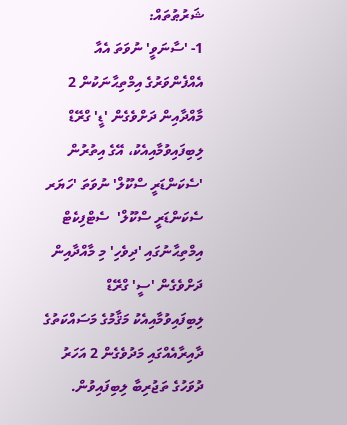ޝަރުޠުތައް:
1- 'ސާނަވީ' ނުވަތަ އެއާ އެއްފެންވަރުގެ އިމްތިޙާނަކުން 2 މާއްދާއިން ދަށްވެގެން 'ޑީ' ގްރޭޑް ލިބިފައިވުމާއިއެކު، އޭގެ އިތުރުން 'ސެކަންޑަރީ ސްކޫލް' ނުވަތަ 'ހަޔަރ ސެކަންޑަރީ ސްކޫލް'  ސެޓްފިކެޓް އިމްތިޙާނުގައި 'ދިވެހި' މި މާއްދާއިން ދަށްވެގެން 'ސީ' ގްރޭޑް ލިބިފައިވުމާއިއެކު މަޤާމުގެ މަސައްކަތުގެ ދާއިރާއެއްގައި މަދުވެގެން 2 އަހަރު ދުވަހުގެ ތަޖުރިބާ ލިބިފައިވުން.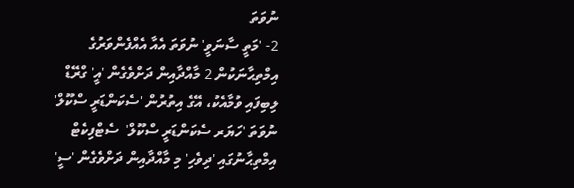ނުވަތަ
2- 'މަތީ ސާނަވީ' ނުވަތަ އެއާ އެއްފެންވަރުގެ އިމްތިޙާނަކުން 2 މާއްދާއިން ދަށްވެގެން 'އީ' ގްރޭޑް ލިބިފައި ވުމާއެކު، އޭގެ އިތުރުން 'ސެކަންޑަރީ ސްކޫލް' ނުވަތަ 'ހަޔަރ ސެކަންޑަރީ ސްކޫލް'  ސެޓްފިކެޓް އިމްތިޙާނުގައި 'ދިވެހި' މި މާއްދާއިން ދަށްވެގެން 'ސީ'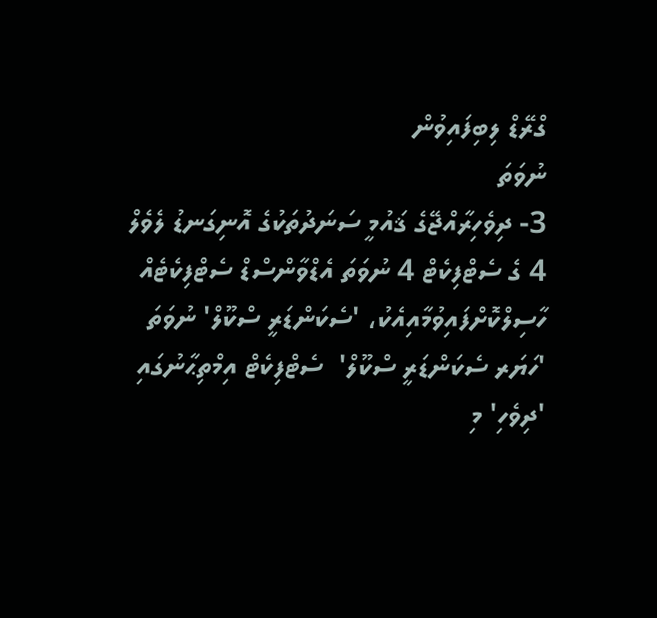ގްރޭޑް ލިބިފައިވުން
ނުވަތަ
3- ދިވެހިރާއްޖޭގެ ޤައުމީ ސަނަދުތަކުގެ އޮނިގަނޑު ލެވެލް 4 ގެ ސެޓްފިކެޓް 4 ނުވަތަ އެޑްވާންސްޑް ސެޓްފިކެޓެއް ހާސިލްކޮށްފައިވުމާއިއެކު، 'ސެކަންޑަރީ ސްކޫލް' ނުވަތަ 'ހަޔަރ ސެކަންޑަރީ ސްކޫލް'  ސެޓްފިކެޓް އިމްތިޙާނުގައި 'ދިވެހި' މި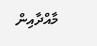މާއްދާއިން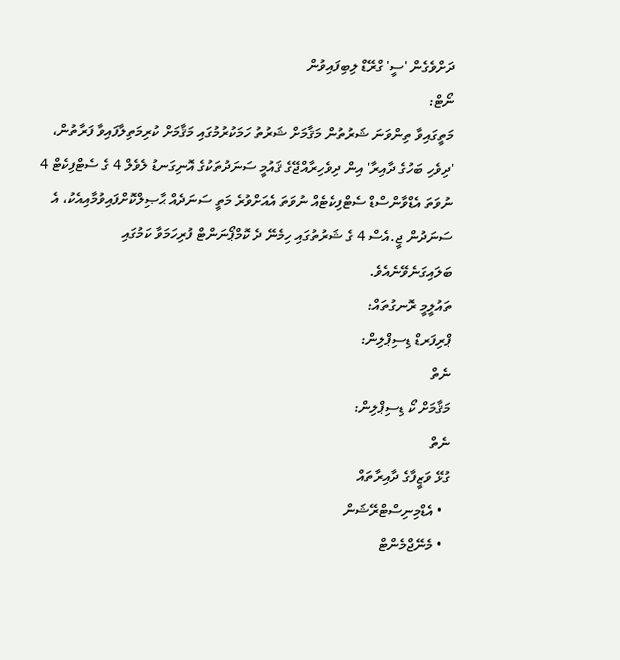ދަށްވެގެން 'ސީ' ގްރޭޑް ލިބިފައިވުން
ނޯޓް:
މަތީގައިވާ ތިންވަނަ ޝަރުތުން މަޤާމަށް ޝަރުތު ހަމަކުރުމުގައި މަޤާމަށް ކުރިމަތިލާފައިވާ ފަރާތުން، 'ދިވެހި ބަހުގެ ދާއިރާ' އިން ދިވެހިރާއްޖޭގެ ޤައުމީ ސަނަދުތަކުގެ އޮނިގަނޑު ލެވެލް 4 ގެ ސެޓްފިކެޓް 4 ނުވަތަ އެޑްވާންސްޑް ސެޓްފިކެޓެއް ނުވަތަ އެއަށްވުރެ މަތީ ސަނަދެއް ޙާޞިލްކޮށްފައިވުމާއިއެކު، އެ ސަނަދުން ޖީ.އެސް 4 ގެ ޝަރުތުގައި ހިމެނޭ ދެ ކޮމްޕޯނަންޓް ފުރިހަމަވާ ކަމުގައި ބަލައިގަނެވޭނެއެވެ.
ތައުލީމީ ރޮނގުތައް:
ޕްރިފަރޑް ޑިސިޕްލިން:
ނެތް
މަޤާމަށް ކޯ ޑިސިޕްލިން:
ނެތް
ގުޅޭ ވަޒީފާގެ ދާއިރާތައް
  • އެޑްމިނިސްޓްރޭޝަން
  • މެނޭޖްމެންޓް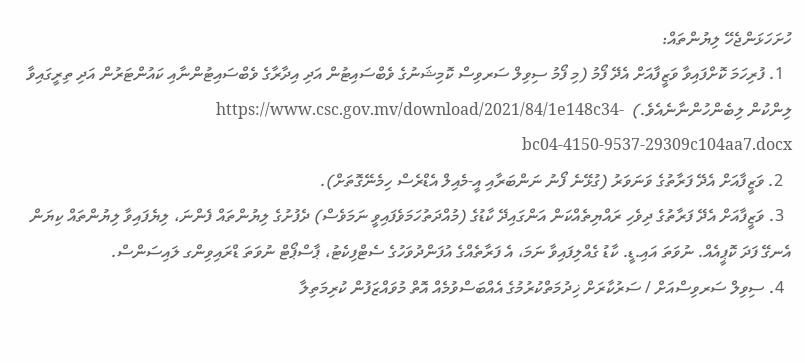ހުށަހަޅަންޖެހޭ ލިޔުންތައް:
  1. ފުރިހަމަ ކޮށްފައިވާ ވަޒީފާއަށް އެދޭ ފޯމު (މި ފޯމު ސިވިލް ސަރވިސް ކޮމިޝަނުގެ ވެބްސައިޓުން އަދި އިދާރާގެ ވެބްސައިޓުންނާއި ކައުންޓަރުން އަދި ތިރީގައިވާ ލިންކުން ލިބެންހުންނާނެއެވެ.)  https://www.csc.gov.mv/download/2021/84/1e148c34-bc04-4150-9537-29309c104aa7.docx
  2. ވަޒީފާއަށް އެދޭ ފަރާތުގެ ވަނަވަރު (ގުޅޭނެ ފޯނު ނަންބަރާއި އީ-މެއިލް އެޑްރެސް ހިމެނޭގޮތަށް).
  3. ވަޒީފާއަށް އެދޭ ފަރާތުގެ ދިވެހި ރައްޔިތެއްކަން އަންގައިދޭ ކާޑުގެ (މުއްދަތުހަމަވެފައިވީ ނަމަވެސް) ދެފުށުގެ ލިޔުންތައް ފެންނަ، ލިޔެފައިވާ ލިޔުންތައް ކިޔަން އެނގޭ ފަދަ ކޮޕީއެއް. ނުވަތަ އައި.ޑީ. ކާޑު ގެއްލިފައިވާ ނަމަ، އެ ފަރާތެއްގެ އުފަންދުވަހުގެ ސެޓްފިކެޓު، ޕާސްޕޯޓް ނުވަތަ ޑްރައިވިންގ ލައިސަންސް.
  4. ސިވިލް ސަރވިސްއަށް / ސަރުކާރަށް ޚިދުމަތްކުރުމުގެ އެއްބަސްވުމެއް އޮތް މުވައްޒަފުން ކުރިމަތިލާ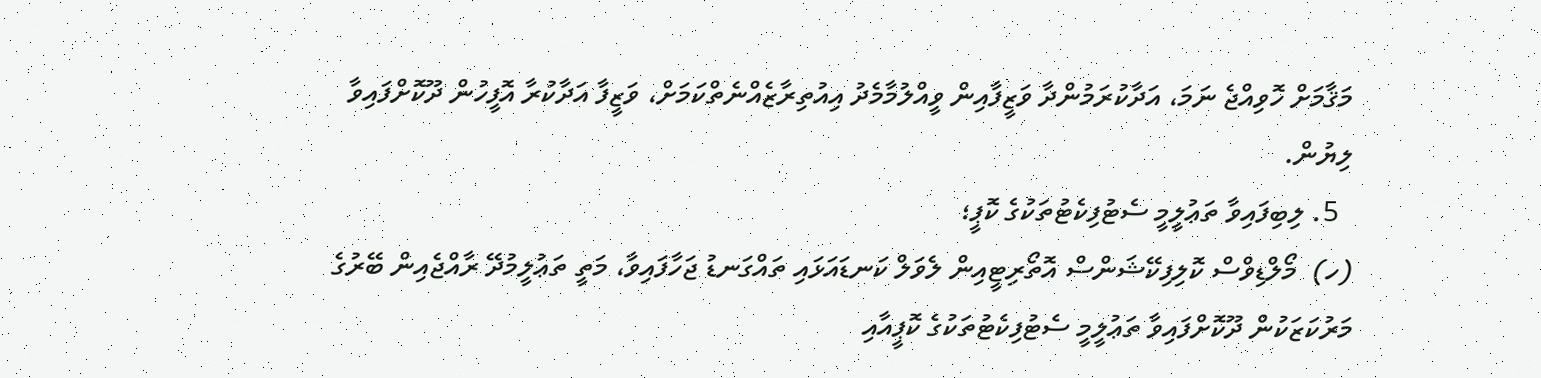މަޤާމަށް ހޮވިއްޖެ ނަމަ، އަދާކުރަމުންދާ ވަޒީފާއިން ވީއްލުމާމެދު އިއުތިރާޒެއްނެތްކަމަށް، ވަޒީފާ އަދާކުރާ އޮފީހުން ދޫކޮށްފައިވާ ލިޔުން.
  5. ލިބިފައިވާ ތަޢުލީމީ ސެޓުފިކެޓުތަކުގެ ކޮޕީ؛
(ހ)  މޯލްޑިވްސް ކޮލިފިކޭޝަންސް އޮތޯރިޓީއިން ލެވަލް ކަނޑައަޅައި ތައްގަނޑު ޖަހާފައިވާ، މަތީ ތަޢުލީމުދޭ ރާއްޖެއިން ބޭރުގެ މަރުކަޒަކުން ދޫކޮށްފައިވާ ތަޢުލީމީ ސެޓުފިކެޓުތަކުގެ ކޮޕީއާއި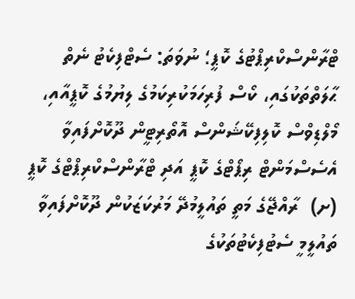ޓްރާންސްކްރިޕްޓުގެ ކޮޕީ؛ ނުވަތަ: ސެޓްފިކެޓު ނެތް ޙާލަތްތަކުގައި، ކޯސް ފުރިހަމަކުރިކަމުގެ ލިޔުމުގެ ކޮޕީއާއި، މޯލްޑިވްސް ކޮލިފިކޭޝަންސް އޮތޯރިޓީން ދޫކޮށްފައިވާ އެސެސްމަންޓް ރިޕޯޓްގެ ކޮޕީ އަދި ޓްރާންސްކްރިޕްޓްގެ ކޮޕީ
(ށ)  ރާއްޖޭގެ މަތީ ތައުލީމުދޭ މަރުކަޒަކުން ދޫކޮށްފައިވާ ތައުލީމީ ސެޓުފިކެޓުތަކުގެ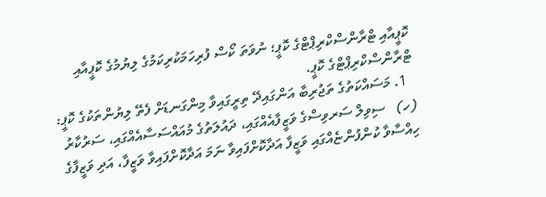ކޮޕީއާއި ޓްރާންސްކްރިޕްޓްގެ ކޮޕީ؛ ނުވަތަ ކޯސް ފުރިހަމަކުރިކަމުގެ ލިޔުމުގެ ކޮޕީއާއި ޓްރާންސްކްރިޕްޓްގެ ކޮޕީ.
  1. މަސައްކަތުގެ ތަޖުރިބާ އަންގައިދޭ ތިރީގައިވާ މިންގަނޑަށް ފެތޭ ލިޔުންތަކުގެ ކޮޕީ:
(ހ)   ސިވިލް ސަރވިސްގެ ވަޒީފާއެއްގައި، ދައުލަތުގެ މުއައްސަސާއެއްގައި، ސަރުކާރު ހިއްސާވާ ކުންފުންޏެއްގައި ވަޒީފާ އަދާކޮށްފައިވާ ނަމަ އަދާކޮށްފައިވާ ވަޒީފާ، އަދި ވަޒީފާގެ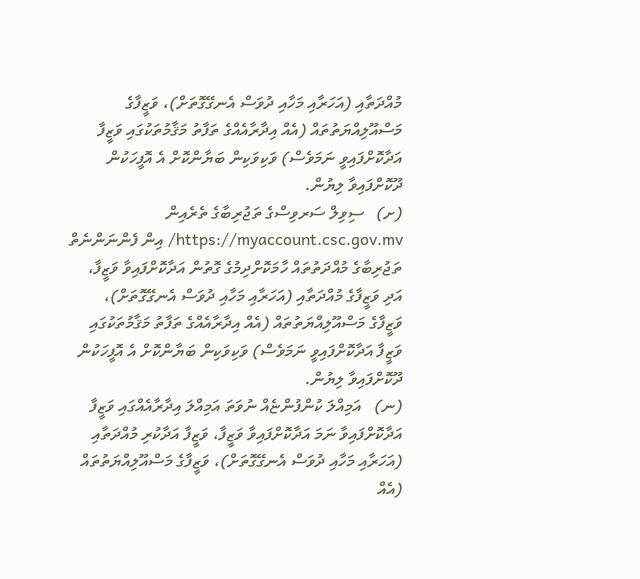މުއްދަތާއި (އަހަރާއި މަހާއި ދުވަސް އެނގޭގޮތަށް)، ވަޒީފާގެ މަސްއޫލިއްޔަތުތައް (އެއް އިދާރާއެއްގެ ތަފާތު މަޤާމުތަކުގައި ވަޒީފާ އަދާކޮށްފައިވީ ނަމަވެސް) ވަކިވަކިން ބަޔާންކޮށް އެ އޮފީހަކުން ދޫކޮށްފައިވާ ލިޔުން.
(ށ)   ސިވިލް ސަރވިސްގެ ތަޖުރިބާގެ ތެރެއިން https://myaccount.csc.gov.mv/ އިން ފެންނަންނެތް ތަޖުރިބާގެ މުއްދަތުތައް ހާމަކޮށްދިމުގެ ގޮތުން އަދާކޮށްފައިވާ ވަޒީފާ، އަދި ވަޒީފާގެ މުއްދަތާއި (އަހަރާއި މަހާއި ދުވަސް އެނގޭގޮތަށް)، ވަޒީފާގެ މަސްއޫލިއްޔަތުތައް (އެއް އިދާރާއެއްގެ ތަފާތު މަޤާމުތަކުގައި ވަޒީފާ އަދާކޮށްފައިވީ ނަމަވެސް) ވަކިވަކިން ބަޔާންކޮށް އެ އޮފީހަކުން ދޫކޮށްފައިވާ ލިޔުން.
(ނ)   އަމިއްލަ ކުންފުންޏެއް ނުވަތަ އަމިއްލަ އިދާރާއެއްގައި ވަޒީފާ އަދާކޮށްފައިވާ ނަމަ އަދާކޮށްފައިވާ ވަޒީފާ، ވަޒީފާ އަދާކުރި މުއްދަތާއި (އަހަރާއި މަހާއި ދުވަސް އެނގޭގޮތަށް)، ވަޒީފާގެ މަސްއޫލިއްޔަތުތައް (އެއް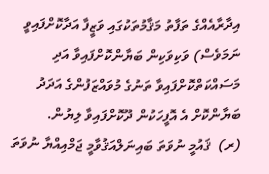އިދާރާއެއްގެ ތަފާތު މަޤާމުތަކުގައި ވަޒީފާ އަދާކޮށްފައިވީ ނަމަވެސް) ވަކިވަކިން ބަޔާންކޮށްފައިވާ އަދި މަސައްކަތްކޮށްފައިވާ ތަނުގެ މުވައްޒަފުންގެ އަދަދު ބަޔާންކޮށް އެ އޮފީހަކުން ދޫކޮށްފައިވާ ލިޔުން.
(ރ)  ޤައުމީ ނުވަތަ ބައިނަލްއަޤުވާމީ ޖަމްއިއްޔާ ނުވަތަ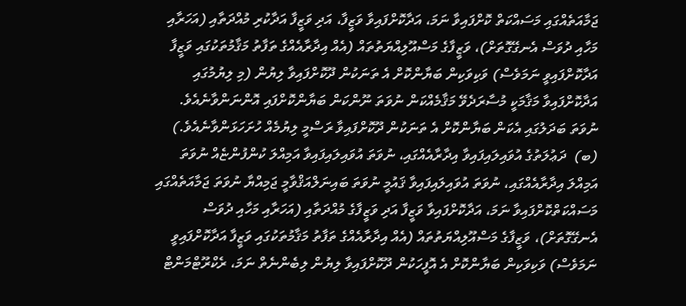ޖަމާއަތެއްގައި މަސައްކަތް ކޮށްފައިވާ ނަމަ، އަދާކޮށްފައިވާ ވަޒީފާ، އަދި ވަޒީފާ އަދާކުރި މުއްދަތާއި (އަހަރާއި މަހާއި ދުވަސް އެނގޭގޮތަށް)، ވަޒީފާގެ މަސްއޫލިއްޔަތުތައް (އެއް އިދާރާއެއްގެ ތަފާތު މަޤާމުތަކުގައި ވަޒީފާ އަދާކޮށްފައިވީ ނަމަވެސް) ވަކިވަކިން ބަޔާންކޮށް އެ ތަނަކުން ދޫކޮށްފައިވާ ލިޔުން (މި ލިޔުމުގައި އަދާކޮށްފައިވާ މަޤާމަކީ މުސާރަދެވޭ މަޤާމެއްކަން ނުވަތަ ނޫންކަން ބަޔާންކޮށްފައި އޮންނަންވާނެއެވެ. ނުވަތަ ބަދަލުގައި އެކަން ބަޔާންކޮށް އެ ތަނަކުން ދޫކޮށްފައިވާ ރަސްމީ ލިޔުމެއް ހުށަހަޅަންވާނެއެވެ.)
(ބ)  ދަޢުލަތުގެ އުވައިލައިފައިވާ އިދާރާއެއްގައި، ނުވަތަ އުވައިލައިފައިވާ އަމިއްލަ ކުންފުންޏެއް ނުވަތަ އަމިއްލަ އިދާރާއެއްގައި، ނުވަތަ އުވައިލައިފައިވާ ޤައުމީ ނުވަތަ ބައިނަލްއަޤްވާމީ ޖަމިއްޔާ ނުވަތަ ޖަމާއަތެއްގައި މަސައްކަތްކޮށްފައިވާ ނަމަ، އަދާކޮށްފައިވާ ވަޒީފާ އަދި ވަޒީފާގެ މުއްދަތާއި (އަހަރާއި މަހާއި ދުވަސް އެނގޭގޮތަށް)، ވަޒީފާގެ މަސްއޫލިއްޔަތުތައް (އެއް އިދާރާއެއްގެ ތަފާތު މަޤާމުތަކުގައި ވަޒީފާ އަދާކޮށްފައިވީ ނަމަވެސް) ވަކިވަކިން ބަޔާންކޮށް އެ އޮފީހަކުން ދޫކޮށްފައިވާ ލިޔުން ލިބެންނެތް ނަމަ، ރެކްރޫޓްމަންޓް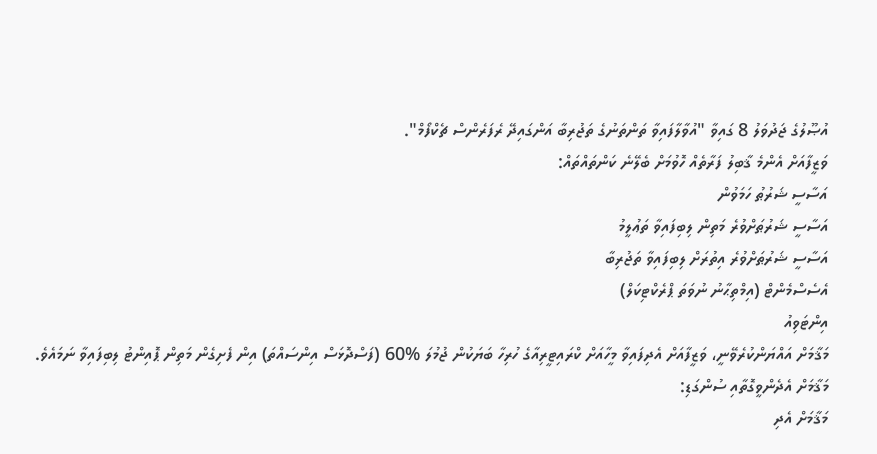އުޞޫލުގެ ޖަދުވަލު 8 ގައިވާ "އުވާލާފައިވާ ތަންތަނުގެ ތަޖުރިބާ އަންގައިދޭ ރެފަރެންސް ޗެކްފޯމް".
ވަޒީފާއަށް އެންމެ ޤާބިލު ފަރާތެއް ހޮވުމަށް ބެލޭނެ ކަންތައްތައް:
އަސާސީ ޝަރުޠު ހަމަވުން
އަސާސީ ޝަރުޠަށްވުރެ މަތިން ލިބިފައިވާ ތަޢުލީމު
އަސާސީ ޝަރުޠަށްވުރެ އިތުރަށް ލިބިފައިވާ ތަޖުރިބާ
އެސެސްމެންޓް (އިމްތިޙާނު ނުވަތަ ޕްރެކްޓިކަލް)
އިންޓަވިއު
މަޤާމަށް އައްޔަންކުރެވޭނީ، ވަޒީފާއަށް އެދިފައިވާ މީހާއަށް ކްރައިޓީރިއާގެ ހުރިހާ ބަޔަކުން ޖުމުލަ %60 (ފަސްދޮޅަސް އިންސައްތަ) އިން ފެށިގެން މަތިން ޕޮއިންޓު ލިބިފައިވާ ނަމައެވެ.
މަޤާމަށް އެދެންވީގޮތާއި ސުންގަޑި:
މަޤާމަށް އެދި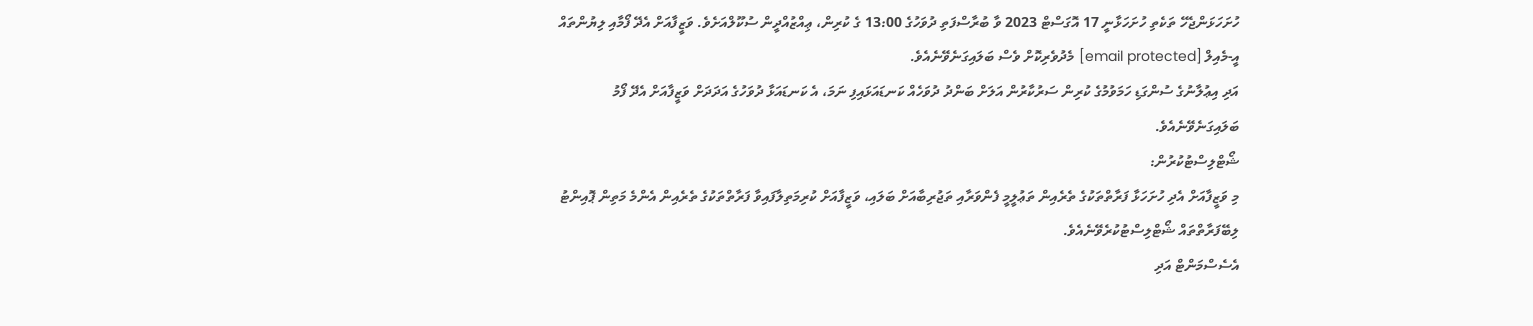ހުށަހަޅަންޖެހޭ ތަކެތި ހުށަހަޅާނީ 17 އޮގަސްޓް 2023 ވާ ބުރާސްފަތި ދުވަހުގެ 13:00 ގެ ކުރިން، ޢިއްޒުއްދީން ސުކޫލްއަށެވެ. ވަޒީފާއަށް އެދޭ ފޯމާއި ލިޔުންތައް އީ-މެއިލް [email protected] މެދުވެރިކޮށް ވެސް ބަލައިގަނެވޭނެއެވެ.
އަދި އިޢުލާނުގެ ސުންގަޑި ހަމަވުމުގެ ކުރިން ސަރުކާރުން އަލަށް ބަންދު ދުވަހެއް ކަނޑައަޅައިފި ނަމަ، އެ ކަނޑައަޅާ ދުވަހުގެ އަދަދަށް ވަޒީފާއަށް އެދޭ ފޯމު ބަލައިގަނެވޭނެއެވެ.
ޝޯޓްލިސްޓުކުރުން:
މި ވަޒީފާއަށް އެދި ހުށަހަޅާ ފަރާތްތަކުގެ ތެރެއިން ތަޢުލީމީ ފެންވަރާއި ތަޖުރިބާއަށް ބަލައި، ވަޒީފާއަށް ކުރިމަތިލާފައިވާ ފަރާތްތަކުގެ ތެރެއިން އެންމެ މަތިން ޕޮއިންޓު ލިބޭފަރާތްތައް ޝޯޓްލިސްޓުކުރެވޭނެއެވެ.
އެސެސްމަންޓް އަދި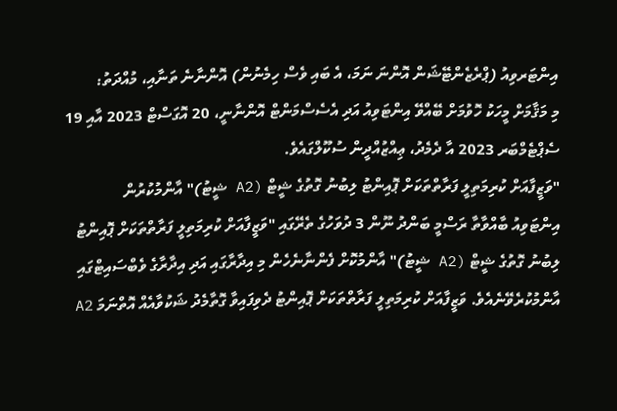އިންޓަރވިއު (ޕްރެޒެންޓޭޝަން އޮންނަ ނަމަ، އެ ބައި ވެސް ހިމެނުން) އޮންނާނެ ތަނާއި، މުއްދަތު:
މި މަޤާމަށް މީހަކު ހޮވުމަށް ބޭއްވޭ އިންޓަވިއު އަދި އެސެސްމަންޓް އޮންނާނީ، 20 އޮގަސްޓް 2023 އާއި 19 ސެޕްޓެމްބަރ 2023 އާ ދެމެދު، ޢިއްޒުއްދީން ސުކޫލްގައެވެ.
"ވަޒީފާއަށް ކުރިމަތިލީ ފަރާތްތަކަށް ޕޮއިންޓު ލިބުނު ގޮތުގެ ޝީޓް (A2 ޝީޓު)" އާންމުކުރުން
އިންޓަވިއު ބާއްވާތާ ރަސްމީ ބަންދު ނޫން 3 ދުވަހުގެ ތެރޭގައި "ވަޒީފާއަށް ކުރިމަތިލީ ފަރާތްތަކަށް ޕޮއިންޓު ލިބުނު ގޮތުގެ ޝީޓް (A2 ޝީޓު)" އާންމުކޮށް ފެންނާނެހެން މި އިދާރާގައި އަދި އިދާރާގެ ވެބްސައިޓްގައި އާންމުކުރެވޭނެއެވެ. ވަޒީފާއަށް ކުރިމަތިލީ ފަރާތްތަކަށް ޕޮއިންޓު ދެވިފައިވާ ގޮތާމެދު ޝަކުވާއެއް އޮތްނަމަ A2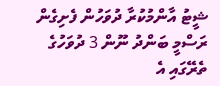ޝީޓު އާންމުކުރާ ދުވަހުން ފެށިގެން ރަސްމީ ބަންދު ނޫން 3 ދުވަހުގެ ތެރޭގައި އެ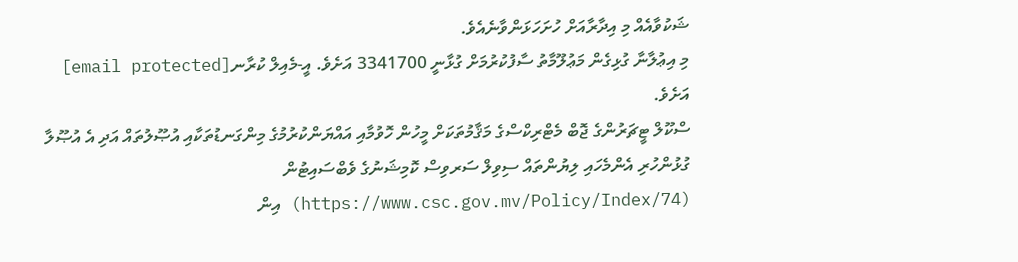ޝަކުވާއެއް މި އިދާރާއަށް ހުށަހަޅަންވާނެއެވެ.
މި އިޢުލާނާ ގުޅިގެން މަޢުލޫމާތު ސާފުކުރުމަށް ގުޅާނީ 3341700 އަށެވެ. އީ-މެއިލް ކުރާނ[email protected]  އަށެވެ.
ސްކޫލް ޓީޗަރުންގެ ޖޮބް މެޓްރިކްސްގެ މަޤާމުތަކަށް މީހުން ހޮވުމާއި އައްޔަންކުރުމުގެ މިންގަނޑުތަކާއި އުޞޫލުތައް އަދި އެ އުޞޫލާ ގުޅުންހުރި އެންމެހައި ލިޔުންތައް ސިވިލް ސަރވިސް ކޮމިޝަނުގެ ވެބްސައިޓުން (https://www.csc.gov.mv/Policy/Index/74) އިން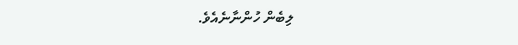ލިބެން ހުންނާނެއެވެ.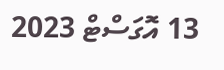13 އޮގަސްޓް 2023